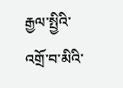རྒྱལ་སྤྱིའི་འགྲོ་བ་མིའི་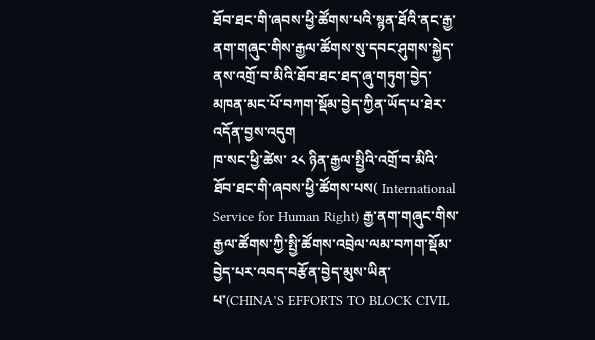ཐོབ་ཐང་གི་ཞབས་ཕྱི་ཚོགས་པའི་སྙན་ཐོའི་ནང་རྒྱ་ནག་གཞུང་གིས་རྒྱལ་ཚོགས་སུ་དབང་ཤུགས་སྐྱེད་ནས་འགྲོ་བ་མིའི་ཐོབ་ཐང་ཐད་ཞུ་གཏུག་བྱེད་མཁན་མང་པོ་བཀག་སྡོམ་བྱེད་ཀྱིན་ཡོད་པ་ཐེར་འདོན་བྱས་འདུག
ཁ་སང་ཕྱི་ཚེས་ ༢༨ ཉིན་རྒྱལ་སྤྱིའི་འགྲོ་བ་མིའི་ཐོབ་ཐང་གི་ཞབས་ཕྱི་ཚོགས་པས( International Service for Human Right) རྒྱ་ནག་གཞུང་གིས་རྒྱལ་ཚོགས་ཀྱི་སྤྱི་ཚོགས་འབྲེལ་ལམ་བཀག་སྡོམ་བྱེད་པར་འབད་བརྩོན་བྱེད་མུས་ཡིན་པ་(CHINA’S EFFORTS TO BLOCK CIVIL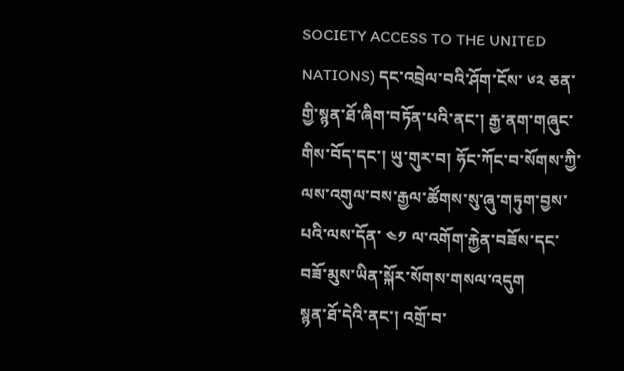SOCIETY ACCESS TO THE UNITED NATIONS) དང་འབྲེལ་བའི་ཤོག་ངོས་ ༦༢ ཅན་གྱི་སྙན་ཐོ་ཞིག་བཏོན་པའི་ནང་། རྒྱ་ནག་གཞུང་གིས་བོད་དང་། ཡུ་གུར་བ། ཧོང་ཀོང་བ་སོགས་ཀྱི་ལས་འགུལ་བས་རྒྱལ་ཚོགས་སུ་ཞུ་གཏུག་བྱས་པའི་ལས་དོན་ ༤༡ ལ་འགོག་རྐྱེན་བཟོས་དང་བཟོ་མུས་ཡིན་སྐོར་སོགས་གསལ་འདུག
སྙན་ཐོ་དེའི་ནང་། འགྲོ་བ་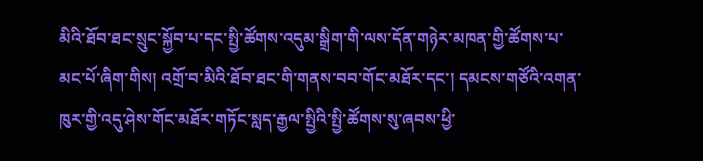མིའི་ཐོབ་ཐང་སྲུང་སྐྱོབ་པ་དང་སྤྱི་ཚོགས་འདུམ་སྒྲིག་གི་ལས་དོན་གཉེར་མཁན་གྱི་ཚོགས་པ་མང་པོ་ཞིག་གིས། འགྲོ་བ་མིའི་ཐོབ་ཐང་གི་གནས་བབ་གོང་མཐོར་དང་། དམངས་གཙོའི་འགན་ཁུར་གྱི་འདུ་ཤེས་གོང་མཐོར་གཏོང་སླད་རྒྱལ་སྤྱིའི་སྤྱི་ཚོགས་སུ་ཞབས་ཕྱི་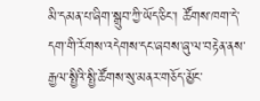མི་དམན་པ་ཞིག་སྒྲུབ་ཀྱི་ཡོད་ཅིང་། ཚོགས་ཁག་དེ་དག་གི་རོགས་འདེགས་དང་ཞབས་ཞུ་ལ་བརྟེན་ནས་རྒྱལ་སྤྱིའི་སྤྱི་ཚོགས་སུ་མནར་གཅོད་མྱོང་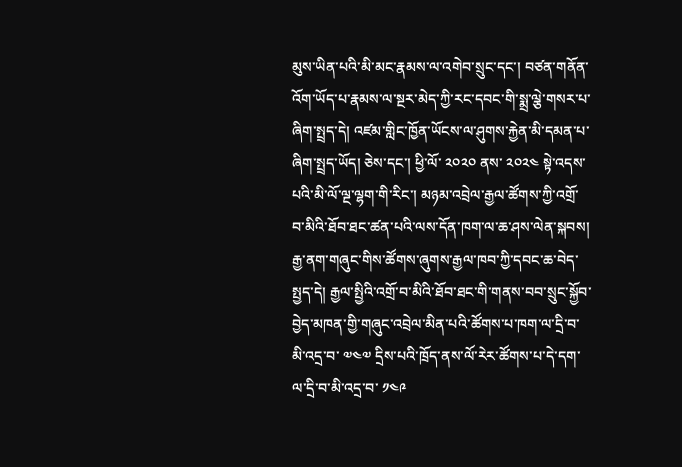མུས་ཡིན་པའི་མི་མང་རྣམས་ལ་འགེབ་སྲུང་དང་། བཙན་གནོན་འོག་ཡོད་པ་རྣམས་ལ་སྔར་མེད་ཀྱི་རང་དབང་གི་སྨྲ་ལྕེ་གསར་པ་ཞིག་སྤྲད་དེ། འཛམ་གླིང་ཁྱོན་ཡོངས་ལ་ཤུགས་རྐྱེན་མི་དམན་པ་ཞིག་སྤྲད་ཡོད། ཅེས་དང་། ཕྱི་ལོ་ ༢༠༢༠ ནས་ ༢༠༢༤ སྟེ་འདས་པའི་མི་ལོ་ལྔ་ལྷག་གི་རིང་། མཉམ་འབྲེལ་རྒྱལ་ཚོགས་ཀྱི་འགྲོ་བ་མིའི་ཐོབ་ཐང་ཚན་པའི་ལས་དོན་ཁག་ལ་ཆ་ཤས་ལེན་སྐབས། རྒྱ་ནག་གཞུང་གིས་ཚོགས་ཞུགས་རྒྱལ་ཁབ་ཀྱི་དབང་ཆ་བེད་སྤྱད་དེ། རྒྱལ་སྤྱིའི་འགྲོ་བ་མིའི་ཐོབ་ཐང་གི་གནས་བབ་སྲུང་སྐྱོབ་བྱེད་མཁན་གྱི་གཞུང་འབྲེལ་མིན་པའི་ཚོགས་པ་ཁག་ལ་དྲི་བ་མི་འདྲ་བ་ ༧༤༧ དྲིས་པའི་ཁྲོད་ནས་ལོ་རེར་ཚོགས་པ་དེ་དག་ལ་དྲི་བ་མི་འདྲ་བ་ ༡༤༩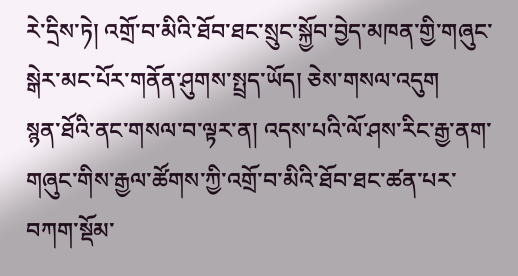རེ་དྲིས་ཏེ། འགྲོ་བ་མིའི་ཐོབ་ཐང་སྲུང་སྐྱོབ་བྱེད་མཁན་གྱི་གཞུང་སྒེར་མང་པོར་གནོན་ཤུགས་སྤྲད་ཡོད། ཅེས་གསལ་འདུག
སྙན་ཐོའི་ནང་གསལ་བ་ལྟར་ན། འདས་པའི་ལོ་ཤས་རིང་རྒྱ་ནག་གཞུང་གིས་རྒྱལ་ཚོགས་ཀྱི་འགྲོ་བ་མིའི་ཐོབ་ཐང་ཚན་པར་བཀག་སྡོམ་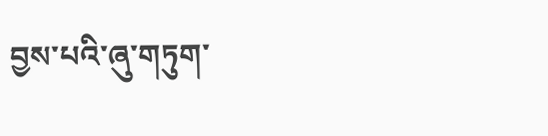བྱས་པའི་ཞུ་གཏུག་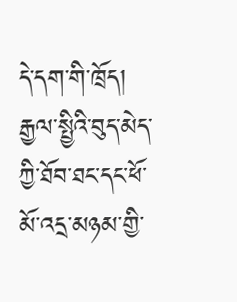དེ་དག་གི་ཁྲོད། རྒྱལ་སྤྱིའི་བུད་མེད་ཀྱི་ཐོབ་ཐང་དང་ཕོ་མོ་འདྲ་མཉམ་གྱི་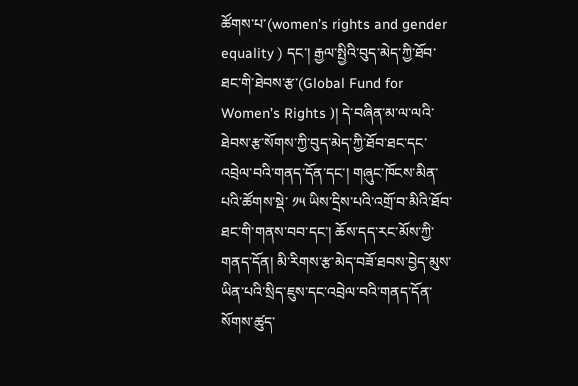ཚོགས་པ་(women’s rights and gender equality ) དང་། རྒྱལ་སྤྱིའི་བུད་མེད་ཀྱི་ཐོབ་ཐང་གི་ཐེབས་རྩ་(Global Fund for Women’s Rights )། དེ་བཞིན་མ་ལ་ལའི་ཐེབས་རྩ་སོགས་ཀྱི་བུད་མེད་ཀྱི་ཐོབ་ཐང་དང་འབྲེལ་བའི་གནད་དོན་དང་། གཞུང་ཁོངས་མིན་པའི་ཚོགས་སྡེ་ ༡༥ ཡིས་དྲིས་པའི་འགྲོ་བ་མིའི་ཐོབ་ཐང་གི་གནས་བབ་དང་། ཆོས་དད་རང་མོས་ཀྱི་གནད་དོན། མི་རིགས་རྩ་མེད་བཟོ་ཐབས་བྱེད་མུས་ཡིན་པའི་སྲིད་ཇུས་དང་འབྲེལ་བའི་གནད་དོན་སོགས་ཚུད་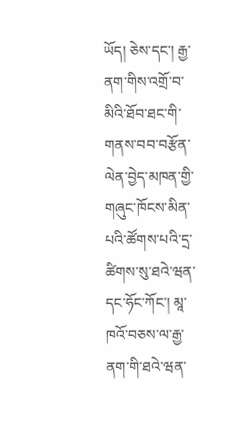ཡོད། ཅེས་དང་། རྒྱ་ནག་གིས་འགྲོ་བ་མིའི་ཐོབ་ཐང་གི་གནས་བབ་བརྩོན་ལེན་བྱེད་མཁན་གྱི་གཞུང་ཁོངས་མིན་པའི་ཚོགས་པའི་དྲ་ཚིགས་སུ་ཐའེ་ཝན་དང་ཧོང་ཀོང་། མཱ་ཁའོ་བཅས་ལ་རྒྱ་ནག་གི་ཐའེ་ཝན་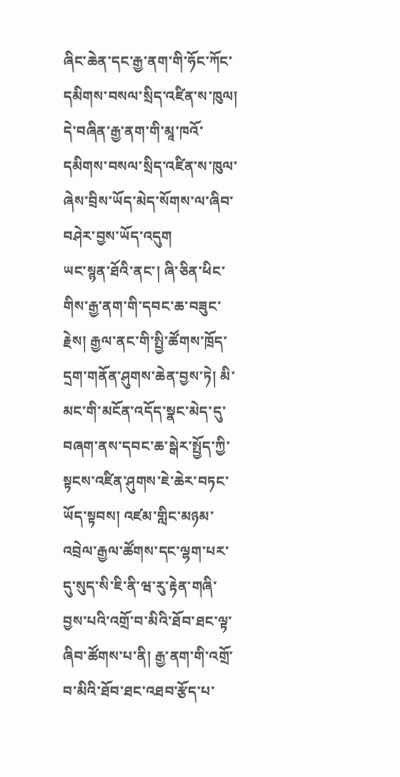ཞིང་ཆེན་དང་རྒྱ་ནག་གི་ཧོང་ཀོང་དམིགས་བསལ་སྲིད་འཛིན་ས་ཁུལ། དེ་བཞིན་རྒྱ་ནག་གི་མཱ་ཁའོ་དམིགས་བསལ་སྲིད་འཛིན་ས་ཁུལ་ཞེས་བྲིས་ཡོད་མེད་སོགས་ལ་ཞིབ་བཤེར་བྱས་ཡོད་འདུག
ཡང་སྙན་ཐོའི་ནང་། ཞི་ཅིན་ཕིང་གིས་རྒྱ་ནག་གི་དབང་ཆ་བཟུང་རྗེས། རྒྱལ་ནང་གི་སྤྱི་ཚོགས་ཁྲོད་དྲག་གནོན་ཤུགས་ཆེན་བྱས་ཏེ། མི་མང་གི་མངོན་འདོད་སྣང་མེད་དུ་བཞག་ནས་དབང་ཆ་སྒེར་སྤྱོད་ཀྱི་སྟངས་འཛིན་ཤུགས་ཇེ་ཆེར་བཏང་ཡོད་སྟབས། འཛམ་གླིང་མཉམ་འབྲེལ་རྒྱལ་ཚོགས་དང་ལྷག་པར་དུ་སུད་སི་ཇི་ནི་ཝ་རུ་རྟེན་གཞི་བྱས་པའི་འགྲོ་བ་མིའི་ཐོབ་ཐང་ལྟ་ཞིབ་ཚོགས་པ་ནི། རྒྱ་ནག་གི་འགྲོ་བ་མིའི་ཐོབ་ཐང་འཐབ་རྩོད་པ་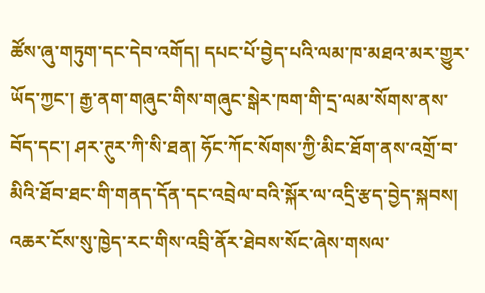ཚོས་ཞུ་གཏུག་དང་དེབ་འགོད། དཔང་པོ་བྱེད་པའི་ལམ་ཁ་མཐའ་མར་གྱུར་ཡོད་ཀྱང་། རྒྱ་ནག་གཞུང་གིས་གཞུང་སྒེར་ཁག་གི་དྲ་ལམ་སོགས་ནས་བོད་དང་། ཤར་ཊུར་ཀི་སི་ཐན། ཧོང་ཀོང་སོགས་ཀྱི་མིང་ཐོག་ནས་འགྲོ་བ་མིའི་ཐོབ་ཐང་གི་གནད་དོན་དང་འབྲེལ་བའི་སྐོར་ལ་འདྲི་རྩད་བྱེད་སྐབས། འཆར་ངོས་སུ་ཁྱེད་རང་གིས་འབྲི་ནོར་ཐེབས་སོང་ཞེས་གསལ་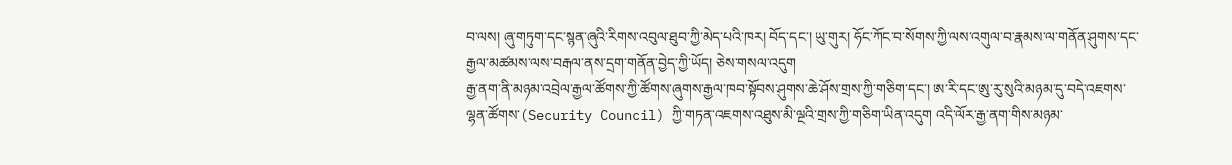བ་ལས། ཞུ་གཏུག་དང་སྙན་ཞུའི་རིགས་འབུལ་ཐུབ་ཀྱི་མེད་པའི་ཁར། བོད་དང་། ཡུ་གུར། ཧོང་ཀོང་བ་སོགས་ཀྱི་ལས་འགུལ་བ་རྣམས་ལ་གནོན་ཤུགས་དང་རྒྱལ་མཚམས་ལས་བརྒལ་ནས་དྲག་གནོན་བྱེད་ཀྱི་ཡོད། ཅེས་གསལ་འདུག
རྒྱ་ནག་ནི་མཉམ་འབྲེལ་རྒྱལ་ཚོགས་ཀྱི་ཚོགས་ཞུགས་རྒྱལ་ཁབ་སྟོབས་ཤུགས་ཆེ་ཤོས་གྲས་ཀྱི་གཅིག་དང་། ཨ་རི་དང་ཨུ་རུ་སུའི་མཉམ་དུ་བདེ་འཇགས་ལྷན་ཚོགས་(Security Council) ཀྱི་གཏན་འཇགས་འཐུས་མི་ལྔའི་གྲས་ཀྱི་གཅིག་ཡིན་འདུག འདི་ལོར་རྒྱ་ནག་གིས་མཉམ་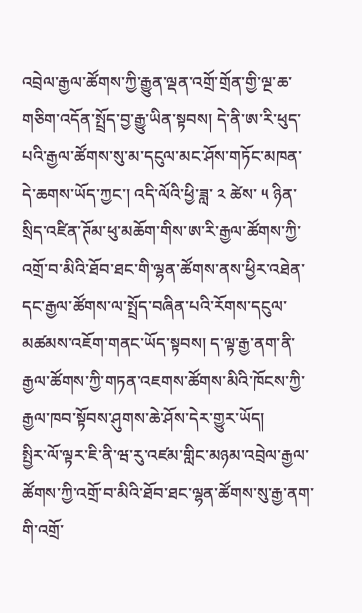འབྲེལ་རྒྱལ་ཚོགས་ཀྱི་རྒྱུན་ལྡན་འགྲོ་གྲོན་གྱི་ལྔ་ཆ་གཅིག་འདོན་སྤྲོད་བྱ་རྒྱུ་ཡིན་སྟབས། དེ་ནི་ཨ་རི་ཕུད་པའི་རྒྱལ་ཚོགས་སུ་མ་དངུལ་མང་ཤོས་གཏོང་མཁན་དེ་ཆགས་ཡོད་ཀྱང་། འདི་ལོའི་ཕྱི་ཟླ་ ༢ ཚེས་ ༥ ཉིན་སྲིད་འཛིན་ཊོམ་ཕུ་མཆོག་གིས་ཨ་རི་རྒྱལ་ཚོགས་ཀྱི་འགྲོ་བ་མིའི་ཐོབ་ཐང་གི་ལྷན་ཚོགས་ནས་ཕྱིར་འཐེན་དང་རྒྱལ་ཚོགས་ལ་སྤྲོད་བཞིན་པའི་རོགས་དངུལ་མཚམས་འཇོག་གནང་ཡོད་སྟབས། ད་ལྟ་རྒྱ་ནག་ནི་རྒྱལ་ཚོགས་ཀྱི་གཏན་འཇགས་ཚོགས་མིའི་ཁོངས་ཀྱི་རྒྱལ་ཁབ་སྟོབས་ཤུགས་ཆེ་ཤོས་དེར་གྱུར་ཡོད།
སྤྱིར་ལོ་ལྟར་ཇི་ནི་ཝ་རུ་འཛམ་གླིང་མཉམ་འབྲེལ་རྒྱལ་ཚོགས་ཀྱི་འགྲོ་བ་མིའི་ཐོབ་ཐང་ལྷན་ཚོགས་སུ་རྒྱ་ནག་གི་འགྲོ་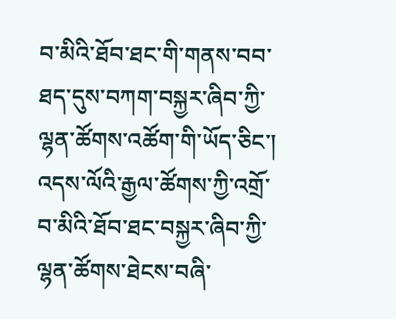བ་མིའི་ཐོབ་ཐང་གི་གནས་བབ་ཐད་དུས་བཀག་བསྐྱར་ཞིབ་ཀྱི་ལྷན་ཚོགས་འཚོག་གི་ཡོད་ཅིང་། འདས་ལོའི་རྒྱལ་ཚོགས་ཀྱི་འགྲོ་བ་མིའི་ཐོབ་ཐང་བསྐྱར་ཞིབ་ཀྱི་ལྷན་ཚོགས་ཐེངས་བཞི་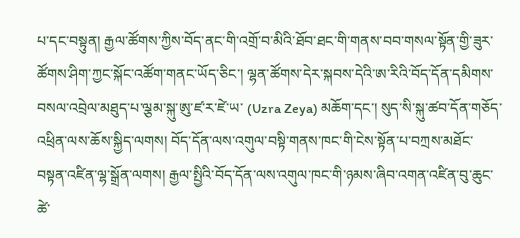པ་དང་བསྟུན། རྒྱལ་ཚོགས་ཀྱིས་བོད་ནང་གི་འགྲོ་བ་མིའི་ཐོབ་ཐང་གི་གནས་བབ་གསལ་སྟོན་གྱི་ཟུར་ཚོགས་ཤིག་ཀྱང་སྐོང་འཚོག་གནང་ཡོད་ཅིང་། ལྷན་ཚོགས་དེར་སྐབས་དེའི་ཨ་རིའི་བོད་དོན་དམིགས་བསལ་འབྲེལ་མཐུད་པ་ལྕམ་སྐུ་ཨུ་ཛ་ར་ཛེ་ཡ་ (Uzra Zeya) མཆོག་དང་། སུད་སི་སྐུ་ཚབ་དོན་གཅོད་འཕྲིན་ལས་ཆོས་སྐྱིད་ལགས། བོད་དོན་ལས་འགུལ་བསྟི་གནས་ཁང་གི་ངེས་སྟོན་པ་བཀྲས་མཐོང་བསྟན་འཛིན་ལྷ་སྒྲོན་ལགས། རྒྱལ་སྤྱིའི་བོད་དོན་ལས་འགུལ་ཁང་གི་ཉམས་ཞིབ་འགན་འཛིན་བུ་ཆུང་ཚེ་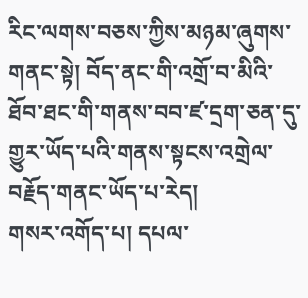རིང་ལགས་བཅས་ཀྱིས་མཉམ་ཞུགས་གནང་སྟེ། བོད་ནང་གི་འགྲོ་བ་མིའི་ཐོབ་ཐང་གི་གནས་བབ་ཛ་དྲག་ཅན་དུ་གྱུར་ཡོད་པའི་གནས་སྟངས་འགྲེལ་བརྗོད་གནང་ཡོད་པ་རེད།
གསར་འགོད་པ། དཔལ་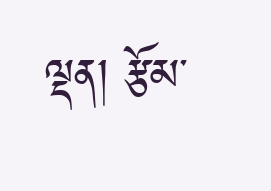ལྡན། རྩོམ་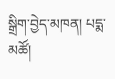སྒྲིག་བྱེད་མཁན། པདྨ་མཚོ།